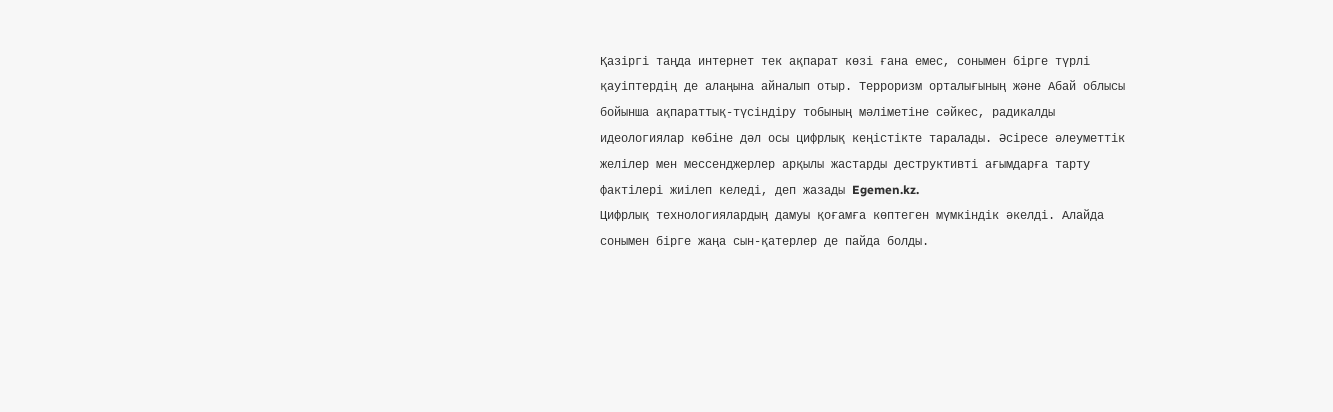Қазіргі таңда интернет тек ақпарат көзі ғана емес, сонымен бірге түрлі қауіптердің де алаңына айналып отыр. Терроризм орталығының және Абай облысы бойынша ақпараттық-түсіндіру тобының мәліметіне сәйкес, радикалды идеологиялар көбіне дәл осы цифрлық кеңістікте таралады. Әсіресе әлеуметтік желілер мен мессенджерлер арқылы жастарды деструктивті ағымдарға тарту фактілері жиілеп келеді, деп жазады Egemen.kz.
Цифрлық технологиялардың дамуы қоғамға көптеген мүмкіндік әкелді. Алайда сонымен бірге жаңа сын-қатерлер де пайда болды.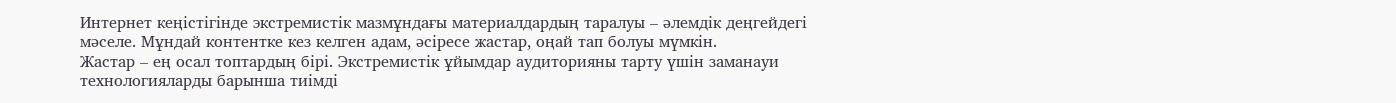Интернет кеңістігінде экстремистік мазмұндағы материалдардың таралуы – әлемдік деңгейдегі мәселе. Мұндай контентке кез келген адам, әсіресе жастар, оңай тап болуы мүмкін.
Жастар – ең осал топтардың бірі. Экстремистік ұйымдар аудиторияны тарту үшін заманауи технологияларды барынша тиімді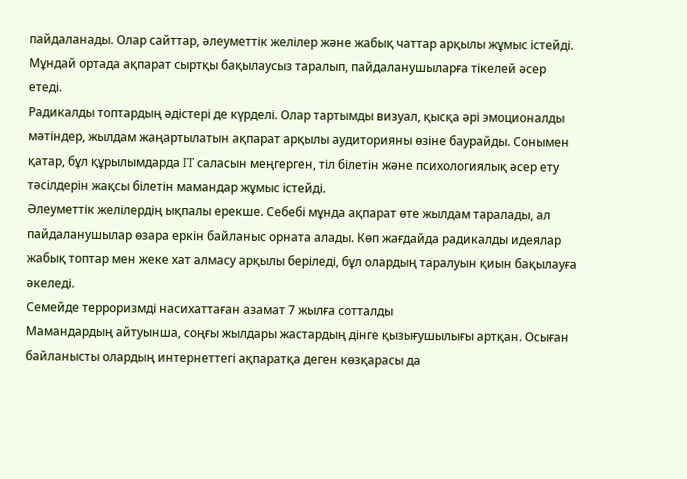пайдаланады. Олар сайттар, әлеуметтік желілер және жабық чаттар арқылы жұмыс істейді. Мұндай ортада ақпарат сыртқы бақылаусыз таралып, пайдаланушыларға тікелей әсер етеді.
Радикалды топтардың әдістері де күрделі. Олар тартымды визуал, қысқа әрі эмоционалды мәтіндер, жылдам жаңартылатын ақпарат арқылы аудиторияны өзіне баурайды. Сонымен қатар, бұл құрылымдарда IT саласын меңгерген, тіл білетін және психологиялық әсер ету тәсілдерін жақсы білетін мамандар жұмыс істейді.
Әлеуметтік желілердің ықпалы ерекше. Себебі мұнда ақпарат өте жылдам таралады, ал пайдаланушылар өзара еркін байланыс орната алады. Көп жағдайда радикалды идеялар жабық топтар мен жеке хат алмасу арқылы беріледі, бұл олардың таралуын қиын бақылауға әкеледі.
Семейде терроризмді насихаттаған азамат 7 жылға сотталды
Мамандардың айтуынша, соңғы жылдары жастардың дінге қызығушылығы артқан. Осыған байланысты олардың интернеттегі ақпаратқа деген көзқарасы да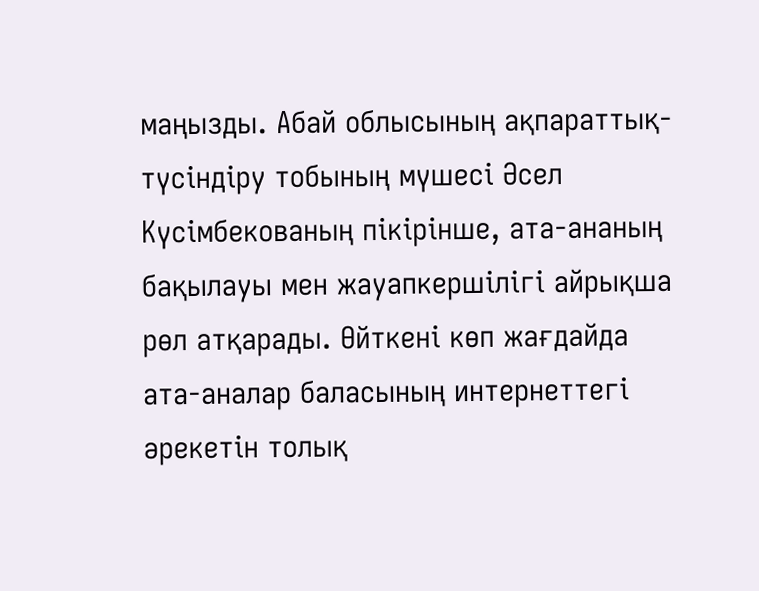маңызды. Абай облысының ақпараттық-түсіндіру тобының мүшесі Әсел Күсімбекованың пікірінше, ата-ананың бақылауы мен жауапкершілігі айрықша рөл атқарады. Өйткені көп жағдайда ата-аналар баласының интернеттегі әрекетін толық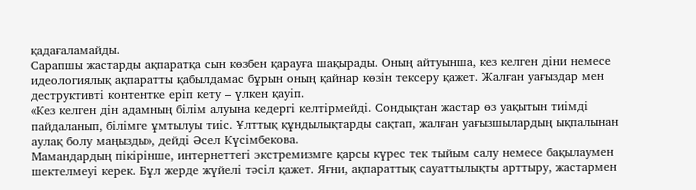қадағаламайды.
Сарапшы жастарды ақпаратқа сын көзбен қарауға шақырады. Оның айтуынша, кез келген діни немесе идеологиялық ақпаратты қабылдамас бұрын оның қайнар көзін тексеру қажет. Жалған уағыздар мен деструктивті контентке еріп кету – үлкен қауіп.
«Кез келген дін адамның білім алуына кедергі келтірмейді. Сондықтан жастар өз уақытын тиімді пайдаланып, білімге ұмтылуы тиіс. Ұлттық құндылықтарды сақтап, жалған уағызшылардың ықпалынан аулақ болу маңызды», дейді Әсел Күсімбекова.
Мамандардың пікірінше, интернеттегі экстремизмге қарсы күрес тек тыйым салу немесе бақылаумен шектелмеуі керек. Бұл жерде жүйелі тәсіл қажет. Яғни, ақпараттық сауаттылықты арттыру, жастармен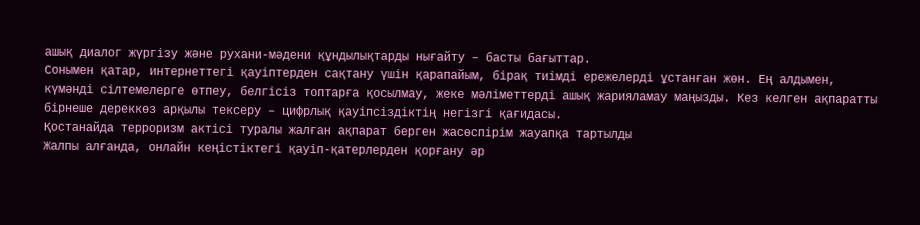ашық диалог жүргізу және рухани-мәдени құндылықтарды нығайту – басты бағыттар.
Сонымен қатар, интернеттегі қауіптерден сақтану үшін қарапайым, бірақ тиімді ережелерді ұстанған жөн. Ең алдымен, күмәнді сілтемелерге өтпеу, белгісіз топтарға қосылмау, жеке мәліметтерді ашық жарияламау маңызды. Кез келген ақпаратты бірнеше дереккөз арқылы тексеру – цифрлық қауіпсіздіктің негізгі қағидасы.
Қостанайда терроризм актісі туралы жалған ақпарат берген жасөспірім жауапқа тартылды
Жалпы алғанда, онлайн кеңістіктегі қауіп-қатерлерден қорғану әр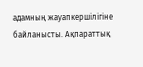адамның жауапкершілігіне байланысты. Ақпараттық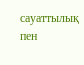сауаттылық пен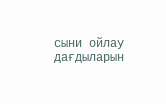сыни ойлау дағдыларын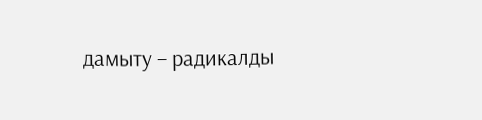дамыту – радикалды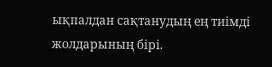ықпалдан сақтанудың ең тиімді жолдарының бірі.